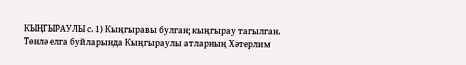КЫҢГЫРАУЛЫ с. 1) Кыңгыравы булган; кыңгырау тагылган. Төнлә елга буйларында Кыңгыраулы атларның Хәтерлим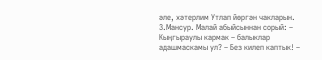әле, хәтерлим Утлап йөргән чакларын. З.Мансур. Малай абыйсыннан сорый: – Кыңгыраулы кармак – балыклар адашмаскамы ул? – Без килеп каптык! –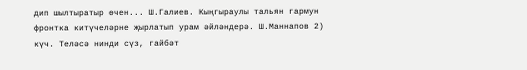дип шылтыратыр өчен... Ш.Галиев. Кыңгыраулы тальян гармун фронтка китүчеләрне җырлатып урам әйләндерә. Ш.Маннапов 2) күч. Теләсә нинди сүз, гайбәт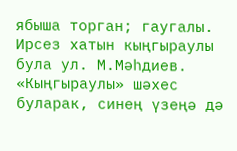ябыша торган; гаугалы. Ирсез хатын кыңгыраулы була ул. М.Мәһдиев. «Кыңгыраулы» шәхес буларак, синең үзеңә дә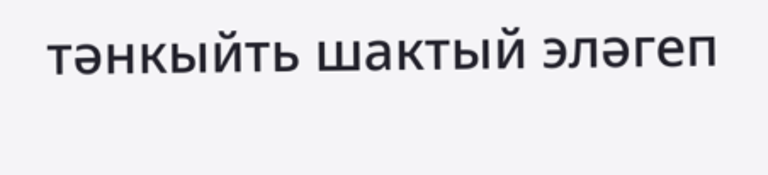тәнкыйть шактый эләгеп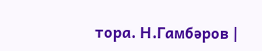тора. Н.Гамбәров |